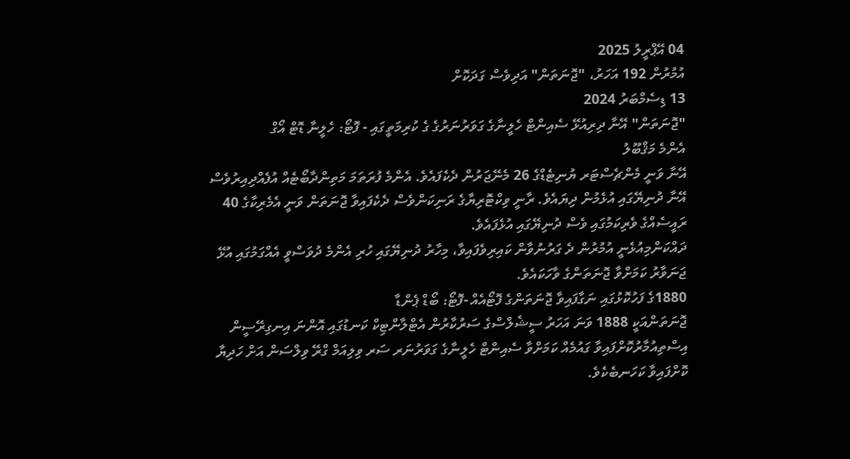04 އޭޕްރީލު 2025
އުމުރުން 192 އަހަރު، "ޖޮނަތަން" އަދިވެސް ގަދަކޮށް
13 ޑިސެމްބަރު 2024
"ޖޮނަތަން" އޭނާ ދިރިއުޅޭ ސެއިންޓް ހެލީނާގެ ގަވަރުނަރުގެ ގެ ކުރިމަތީގައި - ފޮޓޯ: ހެލީނާ ޑޮޓް އޯގް
އެންމެ މަޤްބޫލު
އޭނާ ވަނީ މެންޗެސްޓަރ ޔުނިޓެޑްގެ 26 މެނޭޖަރުން ދެކެފައެވެ. އެންމެ ފުރަތަމަ މަތިންދާބޯޓެއް އުފެއްދިއިރުވެސް އޭނާ ދުނިޔޭގައި އުޅެމުން ދިޔައެވެ. ރާނީ ވިކްޓޮރިޔާގެ ރަނިކަންވެސް ދެކެފައިވާ ޖޮނަތަން ވަނީ އެމެރިކާގެ 40 ރައީސެއްގެ ވެރިކަމުގައި ވެސް ދުނިޔޭގައި އުޅެފައެވެ.
ދައްކަންމިއުޅެނީ އުމުރުން ދެ ގަރުނުވާން ކައިރިވެފައިވާ، މިހާރު ދުނިޔޭގައި ހުރި އެންމެ ދުވަސްވީ އެއްގަމުގައި އުޅޭ ޖަނަވާރު ކަމަށްވާ ޖޮނަތަންގެ ވާހަކައެވެ.
1880ގެ ފަހުކޮޅުގައި ނަގާފައިވާ ޖޮނަތަންގެ ފޮޓޯއެއް -ފޮޓޯ: ބޯޑް ޕެންޑާ
ޖޮނަތަންއަކީ 1888 ވަނަ އަހަރު ސީޝެލްސްގެ ސަރުކާރުން އެޓްލާންޓިކް ކަނޑުގައި އޮންނަ އިނގިރޭސީން އިސްތިއުމާރުކޮށްފައިވާ ގައުމެއް ކަމަށްވާ ސެއިންޓް ހެލީނާގެ ގަވަރުނަރ ސަރ ވިލިއަމް ގްރޭ ވިލްސަން އަށް ހަދިޔާ ކޮށްފައިވާ ކަހަނބެކެވެ.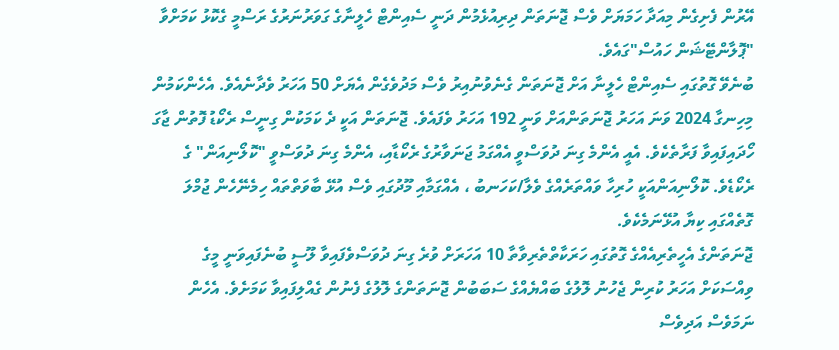އޭރުން ފެށިގެން މިއަދާ ހަމަޔަށް ވެސް ޖޮނަތަން ދިރިއުޅެމުން ދަނީ ސެއިންޓް ހެލީނާގެ ގަވަރުނަރުގެ ރަސްމީ ގެކޮޅު ކަމަށްވާ "ޕޮލާންޓޭޝަން ހައުސް"ގައެވެ.
ބުނެވޭ ގޮތުގައި ސެއިންޓް ހެލީނާ އަށް ޖޮނަތަން ގެނެވުނުއިރު ވެސް މަދުވެގެން އެޔަށް 50 އަހަރު ވެދާނެއެވެ. އެހެންކަމުން މިހިނގާ 2024 ވަނަ އަހަރު ޖޮނަތަންއަށް ވަނީ 192 އަހަރު ވެފައެވެ. ޖޮނަތަން އަކީ ދެ ކަމަކުން ގިނީސް ރެކޯޑު ފޮތުން ޖާގަ ހޯދައިފައިވާ ފަރާތެކެވެ. އެއީ އެންމެ ގިނަ ދުވަސްވީ އެއްގަމު ޖަނަވާރުގެ ރެކޯޑާއި، އެންމެ ގިނަ ދުވަސްވީ "ކޮލޯނިއަން" ގެ ރެކޯޑެވެ. ކޮލޯނިއަންއަކީ ހުރިހާ ވައްތަރެއްގެ ވެލާ/ކަހަނބު ، އެއްގަމާއި މޫދުގައި ވެސް އުޅޭ ބާވަތްތައް ހިމެނޭހެން ޖުމްލަ ގޮތެއްގައި ކިޔާ އުޅޭނަމެކެވެ.
ޖޮނަތަންގެ އެހީތެރިއެއްގެ ގޮތުގައި ހަރަކާތްތެރިވާތާ 10 އަހަރަށް ވުރެ ގިނަ ދުވަސްވެފައިވާ ލޫސީ ބުނެފައިވަނީ މީގެ ވިއްސަކަށް އަހަރު ކުރިން ޖެހުނު ލޮލުގެ ބައްޔެއްގެ ސަބަބުން ޖޮނަތަންގެ ލޮލުގެ ފެނުން ގެއްލިފައިވާ ކަމަށެވެ. އެހެން ނަމަވެސް އަދިވެސް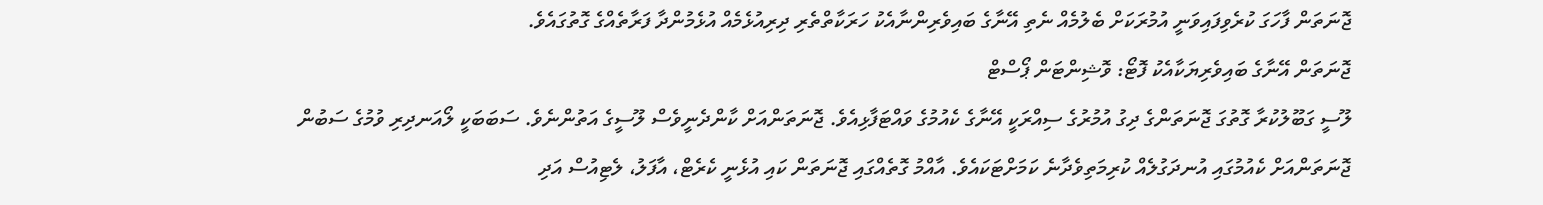ޖޮނަތަން ފާހަގަ ކުރެވިފައިވަނީ އުމުރަކަށް ބެލުމެއް ނެތި އޭނާގެ ބައިވެރިންނާއެކު ހަރަކާތްތެރި ދިރިއުޅެމެއް އުޅެމުންދާ ފަރާތެއްގެ ގޮތުގައެވެ.
ޖޮނަތަން އޭނާގެ ބައިވެރިޔަކާއެކު ފޮޓޯ: ވޮޝިންޓަން ޕޯސްޓް
ލޫސީ ގަބޫލުކުރާ ގޮތުގަ ޖޮނަތަންގެ ދިގު އުމުރުގެ ސިއްރަކީ އޭނާގެ ކެއުމުގެ ވައްޓަފާޅިއެވެ. ޖޮނަތަންއަށް ކާންދެނީވެސް ލޫސީގެ އަތުންނެވެ. ސަބަބަކީ ލޯއަނދިރި ވުމުގެ ސަބުން ޖޮނަތަންއަށް ކެއުމުގައި އުނދަގުލެއް ކުރިމަތިވެދާނެ ކަމަށްޓަކައެވެ. އާއްމު ގޮތެއްގައި ޖޮނަތަން ކައި އުޅެނީ ކެރެޓް، އާފަލު، ލެޓިއުސް އަދި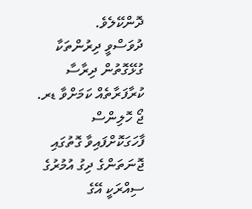ދޮންކޭލެވެ.
ދުވަސްވީ ދިރުންތަކާ ގުޅޭގޮތުން ދިރާސާ ކުރާފަރާތެއް ކަމަށްވާ ޑރ. ޖޯ ހޮލިންސް ފާހަގަކޮށްފައިވާ ގޮތުގައި ޖޮނަތަންގެ ދިގު އުމުރުގެ ސިއްރަކީ އޭގެ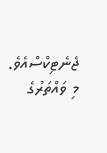ޖެނެޓިކްސްއެވެ. މި ވައްތަރުގެ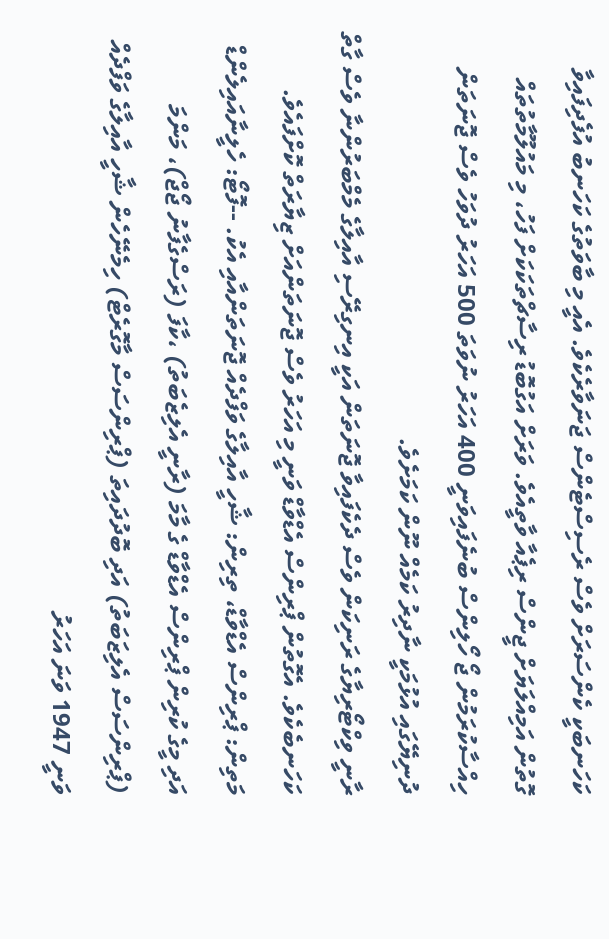ކަހަނބަކީ ކެންސަރަށް ވެސް ރެސިސްޓެންސް ޖަނަވާރެކެވެ. އެއީ މި ބާވަތުގެ ކަހަނބު އުފެދިފައިވާ ގޮތުން އަމިއްލަޔަށް ޖީންސް ރިޕެއާ ވާތީއެވެ. ވަރަށް އަގުބޮޑު ރިސާޗްތަކަކަށް ފަހު، މި މައުލޫމާތުތައް ހިއްސާކުރަމުން ޖޯ ހޯލިންސް ބުނެފައިވަނީ 400 އަހަރު ނުވަތަ 500 އަހަރު ދުވަހު ވެސް ޖޮނަތަން ދުނިޔޭގައި އުޅުމަކީ ނާދިރު ކަމެއް ނޫން ކަމަށެވެ.
ރާނީ ވިކްޓޯރިޔާގެ ރަނިކަން ވެސް ދެކެފައިވާ ޖޮނަތަން އަކީ އިނގިރޭސި އާއިލާގެ މެމްބަރުންނާ ވެސް ގާތް ކަހަނބެކެވެ. އެގޮތުން ޕްރިންސް އެޑްވާޑް ވަނީ މި އަހަރު ވެސް ޖޮނަތަންއަށް ޒިޔާރަތް ކޮށްފައެވެ.
މަތިން: ޕްރިންސް އެޑްވާޑް، ތިރިން: ޝާހީ އާއިލާގެ ވަފްދެއް ޖޮނަތަންއާއި އެކު. --ފޮޓޯ: ހެލީނާއައިލެންޑް
އަދި މީގެ ކުރިން ޕްރިންސް އެޑްވާޑް ގެ މާމަ (ރާނީ އެލިޒެބަތު) ،ކާފަ (ރަސްގެފާނު ޖޯޖް)، މަންމަ (ޕްރިންސަސް އެލިޒަބަތު) އަދި ބޮދުދައިތަ (ޕްރިންސަސް މާގޮރެޓް) ހިމެނޭހެން ޝާހީ އާއިލާގެ ވަފްދެއް ވަނީ 1947 ވަނަ އަހަރު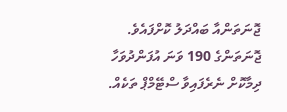ޖޮނަތަންއާ ބައްދަލު ކޮށްފައެވެ.
ޖޮނަތަންގެ 190 ވަނަ އުފަންދުވަހާ ދިމާކޮށް ނެރެފައިވާ ސްޓޭމްޕް ތަކެއް.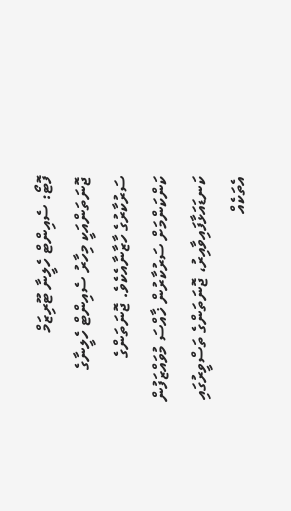ފޮޓޯ: ސެއިންޓް ހެލީނާ ޓޫރިޒަމް
ޖޮނަތަންއަކީ މިހާރު ސެއިންޓް ހެލީނާގެ ސަރުކާރުގެ ހާޒާނާއެކެވެ. ޖޮނަތަންގެ ކަންކަންމަށް ސަރުކާރުން ޚާއްސަ މުވައްޒަފުން ކަނޑައަޅާފައިވާއިރު، ޖޮނަތަންގެ ތަސްވީރުގައި އެތަކެއް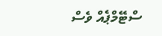ސްޓޭމްޕެއް ވެސް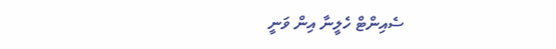ސެއިންޓް ހެލީނާ އިން ވަނީ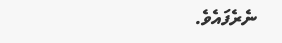ނެރެފައެވެ.